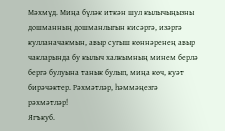Мәхмүд. Миңа бүләк иткән шул кылычыңызны дошманның дошманлыгын кисәргә, изәргә кулланачакмын, авыр сугыш көннәренең авыр чакларында бу кылыч халкымның минем берлә бергә булуына танык булып, миңа көч, куәт бирәчәктер. Рәхмәтләр, һәммәңезгә рәхмәтләр!
Ягъкуб.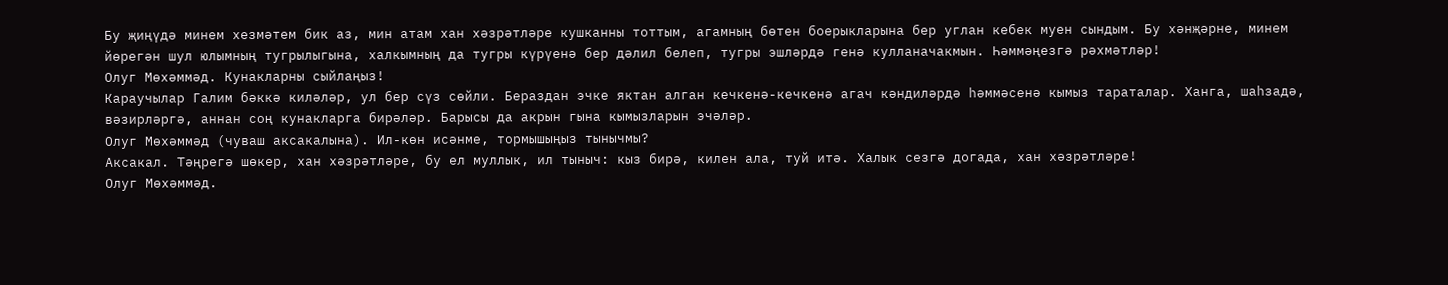Бу җиңүдә минем хезмәтем бик аз, мин атам хан хәзрәтләре кушканны тоттым, агамның бөтен боерыкларына бер углан кебек муен сындым. Бу хәнҗәрне, минем йөрегән шул юлымның тугрылыгына, халкымның да тугры күрүенә бер дәлил белеп, тугры эшләрдә генә кулланачакмын. Һәммәңезгә рәхмәтләр!
Олуг Мөхәммәд. Кунакларны сыйлаңыз!
Караучылар Галим бәккә киләләр, ул бер сүз сөйли. Бераздан эчке яктан алган кечкенә-кечкенә агач кәндиләрдә һәммәсенә кымыз тараталар. Ханга, шаһзадә, вәзирләргә, аннан соң кунакларга бирәләр. Барысы да акрын гына кымызларын эчәләр.
Олуг Мөхәммәд (чуваш аксакалына). Ил-көн исәнме, тормышыңыз тынычмы?
Аксакал. Тәңрегә шөкер, хан хәзрәтләре, бу ел муллык, ил тыныч: кыз бирә, килен ала, туй итә. Халык сезгә догада, хан хәзрәтләре!
Олуг Мөхәммәд.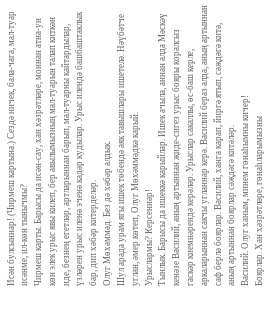Исән булсыннар! (Чирмеш картына.) Сездә ничек, бала-чага, мал-туар исәнме, ил-көн тынычмы?
Чирмеш карты. Барысы да исән-сау, хан хәзрәтләре, моннан атна-ун көн элек урыс явы килеп, бер авылымызның мал-туарын талап киткән иде, безнең егетләр, артларыннан барып, мал-туарны кайтардылар, үзләрен урыс иленә эченә кадәр кудылар. Урыс илендә башбаштаклык бар, дип хәбәр китерделәр.
Олуг Мөхәммәд. Без дә хәбәр алдык.
Шул арада урам ягы ишек төбендә аяк тавышлары ишетелә. Нәүбәтче углан, әмер көтеп, Олуг Мөхәммәдкә карый.
Урыслармы? Керсеннәр!
Тынлык. Барысы да ишеккә карыйлар. Ишек ачыла, аннан алда Мәскәү кенәзе Василий, аның артыннан җиде-сигез урыс бояры коралсыз гаскәр киемнәрендә керәләр. Урыслар сакаллы, өс-баш керле, аркаларыннан сакчы угланнар керә. Василий бераз алда, аның артыннан саф берлә боярлар. Василий, ханга карап, йиргә ятып, сәҗдәгә китә, аның артыннан боярлар сәҗдәгә китәләр.
Василий. Олуг ханым, минем гөнаһымны кичер!
Боярлар. Хан хәзрәтләре, гөнаһларымызны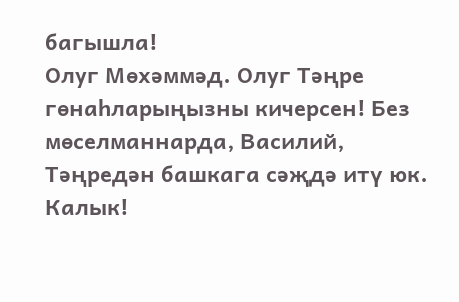багышла!
Олуг Мөхәммәд. Олуг Тәңре гөнаһларыңызны кичерсен! Без мөселманнарда, Василий, Тәңредән башкага сәҗдә итү юк. Калык!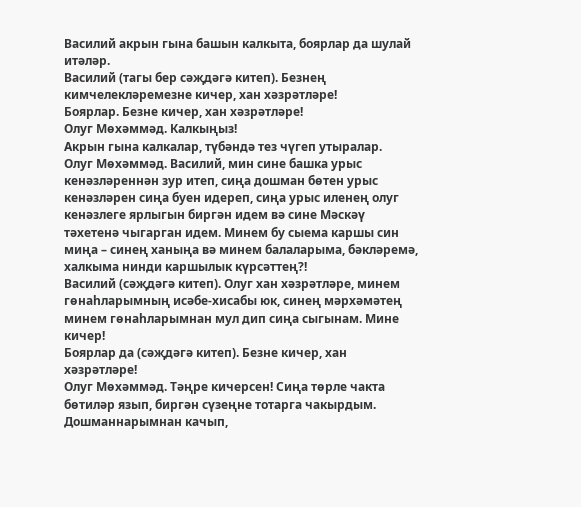Василий акрын гына башын калкыта, боярлар да шулай итәләр.
Василий (тагы бер сәҗдәгә китеп). Безнең кимчелекләремезне кичер, хан хәзрәтләре!
Боярлар. Безне кичер, хан хәзрәтләре!
Олуг Мөхәммәд. Калкыңыз!
Акрын гына калкалар, түбәндә тез чүгеп утыралар.
Олуг Мөхәммәд. Василий, мин сине башка урыс кенәзләреннән зур итеп, сиңа дошман бөтен урыс кенәзләрен сиңа буен идереп, сиңа урыс иленең олуг кенәзлеге ярлыгын биргән идем вә сине Мәскәү тәхетенә чыгарган идем. Минем бу сыема каршы син миңа – синең ханыңа вә минем балаларыма, бәкләремә, халкыма нинди каршылык күрсәттең?!
Василий (сәҗдәгә китеп). Олуг хан хәзрәтләре, минем гөнаһларымның исәбе-хисабы юк, синең мәрхәмәтең минем гөнаһларымнан мул дип сиңа сыгынам. Мине кичер!
Боярлар да (сәҗдәгә китеп). Безне кичер, хан хәзрәтләре!
Олуг Мөхәммәд. Тәңре кичерсен! Сиңа төрле чакта бөтиләр язып, биргән сүзеңне тотарга чакырдым. Дошманнарымнан качып,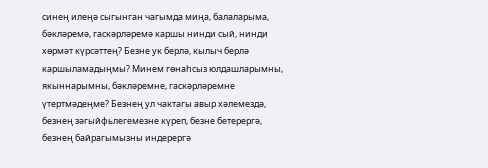синең илеңә сыгынган чагымда миңа, балаларыма, бәкләремә, гаскәрләремә каршы нинди сый, нинди хөрмәт күрсәттең? Безне ук берлә, кылыч берлә каршыламадыңмы? Минем гөнаһсыз юлдашларымны, якыннарымны, бәкләремне, гаскәрләремне үтертмәдеңме? Безнең ул чактагы авыр хәлемездә, безнең зәгыйфьлегемезне күреп, безне бетерергә, безнең байрагымызны индерергә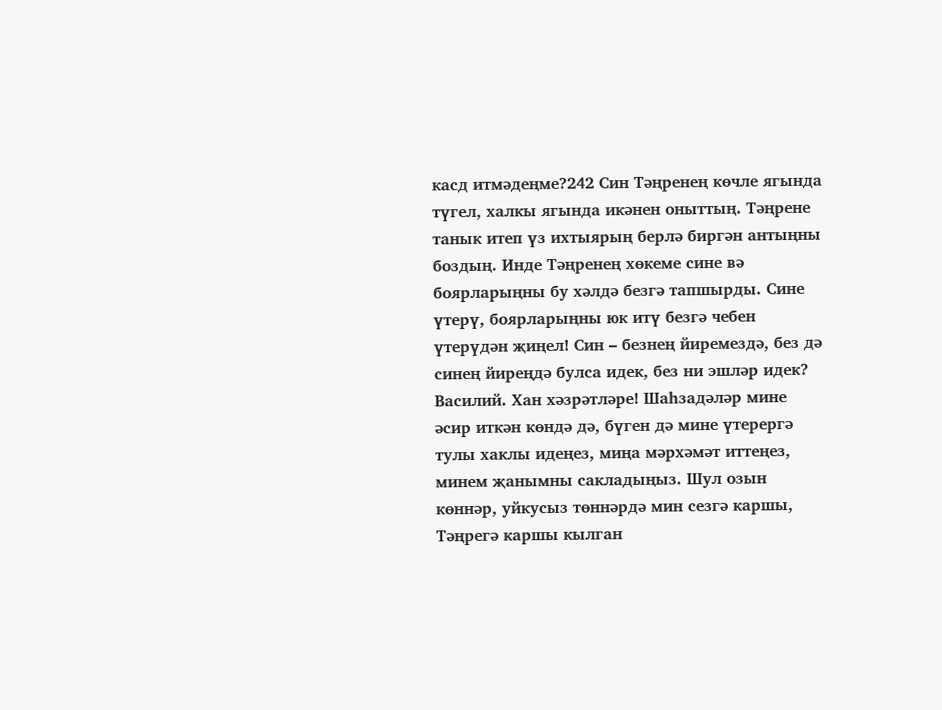касд итмәдеңме?242 Син Тәңренең көчле ягында түгел, халкы ягында икәнен оныттың. Тәңрене танык итеп үз ихтыярың берлә биргән антыңны боздың. Инде Тәңренең хөкеме сине вә боярларыңны бу хәлдә безгә тапшырды. Сине үтерү, боярларыңны юк итү безгә чебен үтерүдән җиңел! Син – безнең йиремездә, без дә синең йиреңдә булса идек, без ни эшләр идек?
Василий. Хан хәзрәтләре! Шаһзадәләр мине әсир иткән көндә дә, бүген дә мине үтерергә тулы хаклы идеңез, миңа мәрхәмәт иттеңез, минем җанымны сакладыңыз. Шул озын көннәр, уйкусыз төннәрдә мин сезгә каршы, Тәңрегә каршы кылган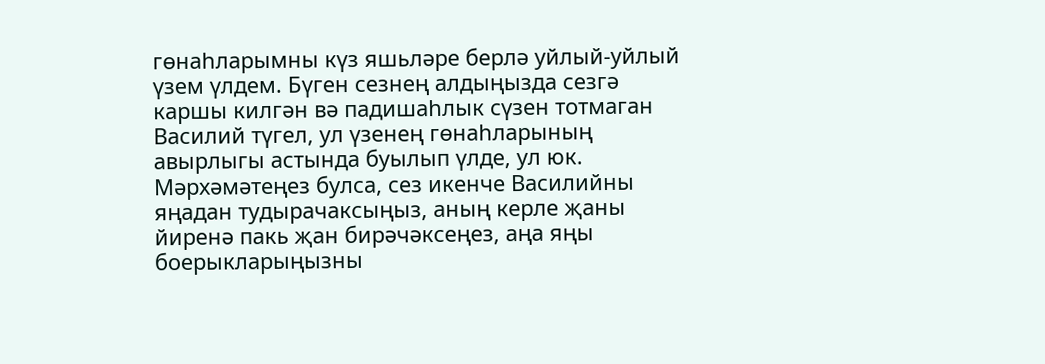гөнаһларымны күз яшьләре берлә уйлый-уйлый үзем үлдем. Бүген сезнең алдыңызда сезгә каршы килгән вә падишаһлык сүзен тотмаган Василий түгел, ул үзенең гөнаһларының авырлыгы астында буылып үлде, ул юк. Мәрхәмәтеңез булса, сез икенче Василийны яңадан тудырачаксыңыз, аның керле җаны йиренә пакь җан бирәчәксеңез, аңа яңы боерыкларыңызны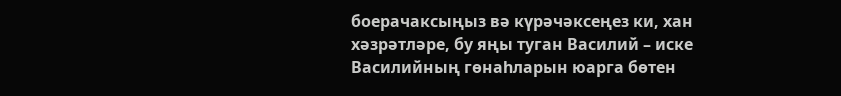боерачаксыңыз вә күрәчәксеңез ки, хан хәзрәтләре, бу яңы туган Василий – иске Василийның гөнаһларын юарга бөтен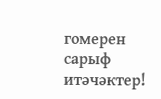гомерен сарыф итәчәктер!